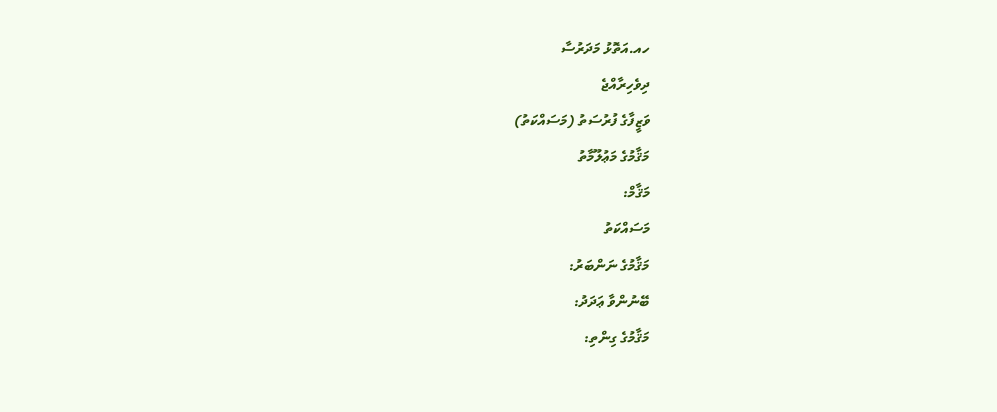ހއ.އަތޮޅު މަދަރުސާ
ދިވެހިރާއްޖެ
ވަޒީފާގެ ފުރުސަތު (މަސައްކަތު)
މަޤާމުގެ މަޢުލޫމާތު
މަޤާމް:
މަސައްކަތު
މަޤާމުގެ ނަންބަރު:
ބޭނުންވާ ޢަދަދު:
މަޤާމުގެ ގިންތި: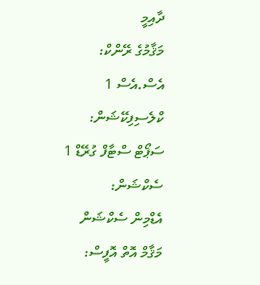ދާއިމީ
މަޤާމުގެ ރޭންކް:
އެސް.އެސް 1
ކްލެސިފިކޭޝަން:
ސަޕޯޓް ސްޓާފް ގުރޭޑް 1
ސެކްޝަން:
އެޑްމިން ސެކްޝަން
މަޤާމް އޮތް އޮފީސް: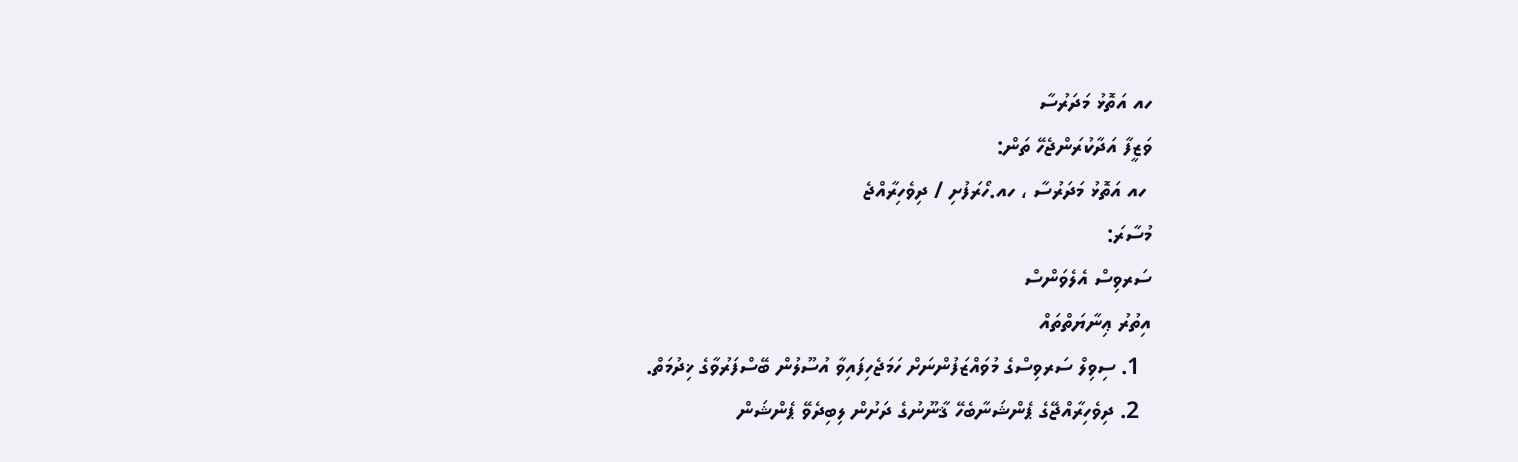ހއ އަތޮޅު މަދަރުސާ
ވަޒީފާ އަދާކުރަންޖެހޭ ތަން:
 ހއ އަތޮޅު މަދަރުސާ ، ހއ.ހޯރަފުށި / ދިވެހިރާއްޖެ
މުސާރަ:
ސަރވިސް އެލެވަންސް
އިތުރު ޢިނާޔަތްތައް
  1. ސިވިލް ސަރވިސްގެ މުވައްޒަފުންނަށް ހަމަޖެހިފައިވާ އުސޫލުން ބޭސްފަރުވާގެ ޚިދުމަތް.
  2. ދިވެހިރާއްޖޭގެ ޕެންޝަނާބެހޭ ޤާނޫނުގެ ދަށުން ލިބިދެވޭ ޕެންޝަން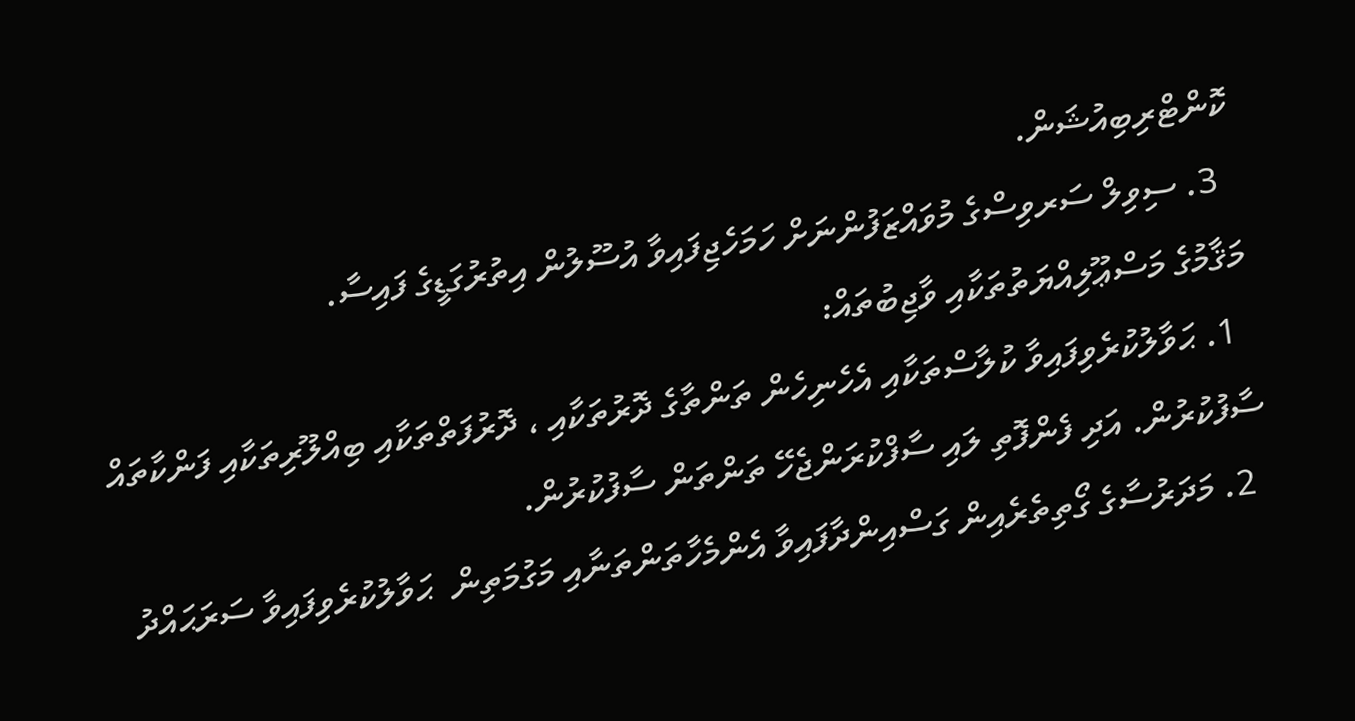ކޮންޓްރިބިއުޝަން.
  3. ސިވިލް ސަރވިސްގެ މުވައްޒަފުންނަށް ހަމަހެޖިފައިވާ އުސޫލުން އިތުރުގަޑީގެ ފައިސާ.
މަޤާމުގެ މަސްޢޫލިއްޔަތުތަކާއި ވާޖިބުތައް:
  1. ޙަވާލުކުރެވިފައިވާ ކުލާސްތަކާއި އެހެނިހެން ތަންތާގެ ދޮރުތަކާއި ، ދޮރުފަތްތަކާއި ބިއްލޫރިތަކާއި ފަންކާތައް ސާފުކުރުން. އަދި ފެންފޮތި ލައި ސާފްކުރަންޖެހޭ ތަންތަން ސާފުކުރުން.
  2. މަދަރުސާގެ ގޯތިތެރެއިން ގަސްއިންދާފައިވާ އެންމެހާތަންތަނާއި މަގުމަތިން  ޙަވާލުކުރެވިފައިވާ ސަރަޙައްދު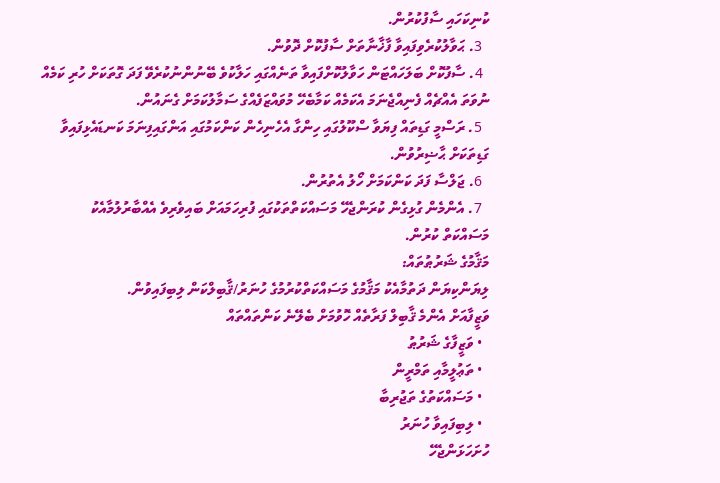ކުނިކަހައި ސާފުކުރުން.
  3. ޙަވާލުކުރެވިފައިވާ ފާޚާނާތަށް ސާފުކޮށް ދޮވުން.
  4. ސާފުކޮށް ބަލަހައްޓަން ހަވާލުކޮށްފައިވާ ތަނެއްގައި ހަލާކުވެ ބޭނުންނުކުރެވޭ ފަދަ ގޮތަކަށް ހުރި ކަމެއް ނުވަތަ އެއްޗެއް ފެނިއްޖެނަމަ އެކަމެއް ކަމާބެހޭ މުވައްޒަފެއްގެ ސަމާލުކަމަށް ގެނައުން.
  5. ރަސްމީ ގަޑިތައް ފިޔަވާ ސްކޫލުގައި ހިންގާ އެހެނިހެން ކަންކަމުގައި އަންގައިފިނަމަ ކަނޑައެޅިފައިވާ ގަޑިތަކަށް ޙާޟިރުވުން.
  6. ޖަލްސާ ފަދަ ކަންކަމަށް ހޯލު އެތުރުން.
  7. އެންމެން ގުޅިގެން ކުރަންޖެހޭ މަސައްކަތްތަކުގައި ފުރިހަމައަށް ބައިވެރިވެ އެއްބާރުލުމާއެކު މަސައްކަތް ކުރުން.
މަޤާމުގެ ޝަރުޠުތައް:
ލިޔަންކިޔަން ދަތުމާއެކު މަޤާމުގެ މަސައްކަތްކުރުމުގެ ހުނަރު/ޤާބިލްކަން ލިބިފައިވުން.
ވަޒީފާއަށް އެންމެ ޤާބިލް ފަރާތެއް ހޮވުމަށް ބެލޭނެ ކަންތައްތައް
  • ވަޒީފާގެ ޝަރުޠު
  • ތަޢުލީމާއި ތަމްރީން
  • މަސައްކަތުގެ ތަޖުރިބާ
  • ލިބިފައިވާ ހުނަރު
ހުށަހަޅަންޖެހޭ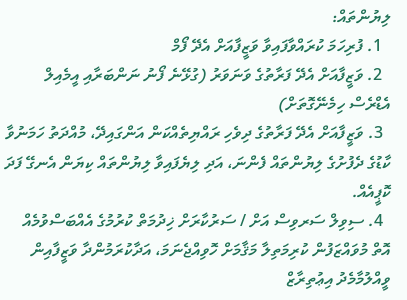ލިޔުންތައް:
  1. ފުރިހަމަ ކުރައްވާފައިވާ ވަޒީފާއަށް އެދޭ ފޯމް
  2. ވަޒީފާއަށް އެދޭ ފަރާތުގެ ވަނަވަރު (ގުޅޭނެ ފޯނު ނަންބަރާއި އީމެއިލް އެޑްރެސް ހިމެނޭގޮތަށް)
  3. ވަޒީފާއަށް އެދޭ ފަރާތުގެ ދިވެހި ރައްޔިތެއްކަން އަންގައިދޭ، މުއްދަތު ހަމަނުވާ ކާޑުގެ ދެފުށުގެ ލިޔުންތައް ފެންނަ، އަދި ލިޔެފައިވާ ލިޔުންތައް ކިޔަން އެނގޭ ފަދަ ކޮޕީއެއް.
  4. ސިވިލް ސަރވިސް އަށް / ސަރުކާރަށް ޚިދުމަތް ކުރުމުގެ އެއްބަސްވުމެއް އޮތް މުވައްޒަފުން ކުރިމަތިލާ މަޤާމަށް ހޮވިއްޖެނަމަ، އަދާކުރަމުންދާ ވަޒީފާއިން ވީއްލުމާމެދު އިޢުތިރާޒް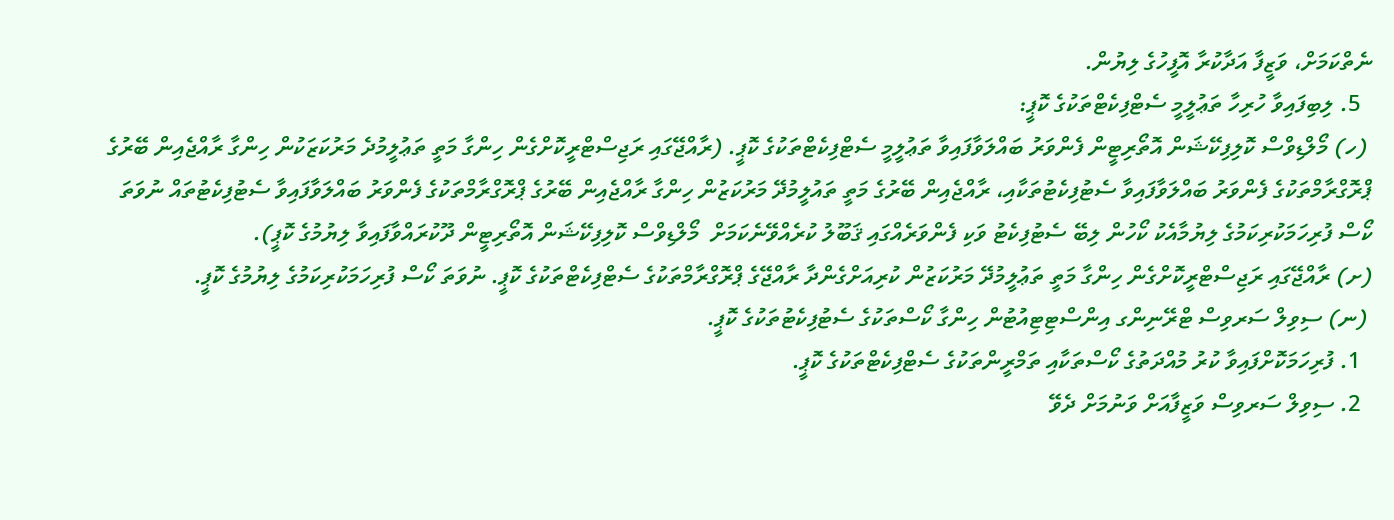ނެތްކަމަށް، ވަޒީފާ އަދާކުރާ އޮފީހުގެ ލިޔުން.
  5. ލިބިފައިވާ ހުރިހާ ތަޢުލީމީ ސެޓްފިކެޓްތަކުގެ ކޮޕީ:
 (ހ) މޯލްޑިވްސް ކޮލިފިކޭޝަން އޮތޯރިޓީން ފެންވަރު ބައްލަވާފައިވާ ތަޢުލީމީ ސެޓްފިކެޓްތަކުގެ ކޮޕީ. (ރާއްޖޭގައި ރަޖިސްޓްރީކޮށްގެން ހިންގާ މަތީ ތަޢުލީމުދެ މަރުކަޒަކުން ހިންގާ ރާއްޖެއިން ބޭރުގެ ޕްރޮގްރާމްތަކުގެ ފެންވަރު ބައްލަވާފައިވާ ސެޓުފިކެޓުތަކާއި، ރާއްޖެއިން ބޭރުގެ މަތީ ތައުލީމުދޭ މަރުކަޒުން ހިންގާ ރާއްޖެއިން ބޭރުގެ ޕްރޮގްރާމްތަކުގެ ފެންވަރު ބައްލަވާފައިވާ ސެޓުފިކެޓުތައް ނުވަތަ ކޯސް ފުރިހަމަކުރިކަމުގެ ލިޔުމާއެކު ކޯހުން ލިބޭ ސެޓުފިކެޓު ވަކި ފެންވަރެއްގައި ޤަބޫލު ކުރެއްވޭނެކަމަށް  މޯލްޑިވްސް ކޮލިފިކޭޝަން އޮތޯރިޓީން ދޫކުރައްވާފައިވާ ލިޔުމުގެ ކޮޕީ).
(ށ) ރާއްޖޭގައި ރަޖިސްޓްރީކޮށްގެން ހިންގާ މަތީ ތަޢުލީމުދޭ މަރުކަޒުން ކުރިއަށްގެންދާ ރާއްޖޭގެ ޕްރޮގްރާމްތަކުގެ ސެޓްފިކެޓްތަކުގެ ކޮޕީ. ނުވަތަ ކޯސް ފުރިހަމަކުރިކަމުގެ ލިޔުމުގެ ކޮޕީ.
 (ނ) ސިވިލް ސަރވިސް ޓްރޭނިންގ އިންސްޓިޓިއުޓުން ހިންގާ ކޯސްތަކުގެ ސެޓުފިކެޓުތަކުގެ ކޮޕީ.
  1. ފުރިހަމަކޮށްފައިވާ ކުރު މުއްދަތުގެ ކޯސްތަކާއި ތަމްރީންތަކުގެ ސެޓްފިކެޓްތަކުގެ ކޮޕީ.
  2. ސިވިލް ސަރވިސް ވަޒީފާއަށް ވަނުމަށް ދެވޭ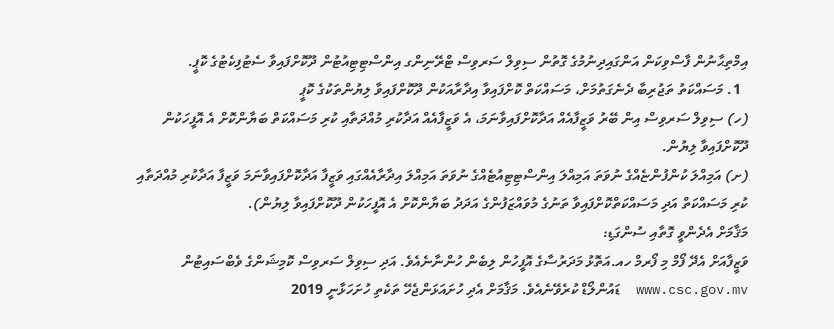އިމްތިޙާނުން ފާސްވިކަން އަންގައިދިނުމުގެ ގޮތުން ސިވިލް ސަރވިސް ޓްރޭނިންގ އިންސްޓިޓިއުޓުން ދޫކޮށްފައިވާ ސެޓުފިކެޓުގެ ކޮޕީ.
  1. މަސައްކަތު ތަޖުރިބާ ދެނެގަތުމަށް، މަސައްކަތް ކޮށްފައިވާ އިދާރާއަކުން ދޫކޮށްފައިވާ ލިޔުންތަކުގެ ކޮޕީ
(ހ) ސިވިލް ސަރވިސް އިން ބޭރު ވަޒީފާއެއް އަދާކޮށްފައިވާނަމަ، އެ ވަޒީފާއެއް އަދާކުރި މުއްދަތާއި ކުރި މަސައްކަތް ބަޔާންކޮށް އެ އޮފީހަކުން ދޫކޮށްފައިވާ ލިޔުން.
(ށ) އަމިއްލަ ކުންފުންޏެއްގެ ނުވަތަ އަމިއްލަ އިންސްޓިޓިއުޓެއްގެ ނުވަތަ އަމިއްލަ އިދާރާއެއްގައި ވަޒީފާ އަދާކޮށްފައިވާނަމަ ވަޒީފާ އަދާކުރި މުއްދަތާއި ކުރި މަސައްކަތް އަދި މަސައްކަތްކޮށްފައިވާ ތަނުގެ މުވައްޒަފުންގެ އަދަދު ބަޔާންކޮށް އެ އޮފީހަކުން ދޫކޮށްފައިވާ ލިޔުން).
މަޤާމަށް އެދެންވީ ގޮތާއި ސުންގަޑި:
ވަޒީފާއަށް އެދޭ ފޯމް މި ފޯރމް ހއ.އަތޮޅު މަދަރުސާގެ އޮފީހުން ލިބެން ހުންނާނެއެވެ. އަދި ސިވިލް ސަރވިސް ކޮމިޝަންގެ ވެބްސައިޓުން www.csc.gov.mv  ޑައުންލޯޑް ކުރެވޭނެއެވެ. މަޤާމަށް އެދި ހުށައަޅަންޖެހޭ ތަކެތި ހުށަހަޅާނީ 2019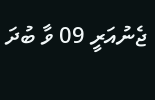ޖެނުއަރީ 09 ވާ ބުދަ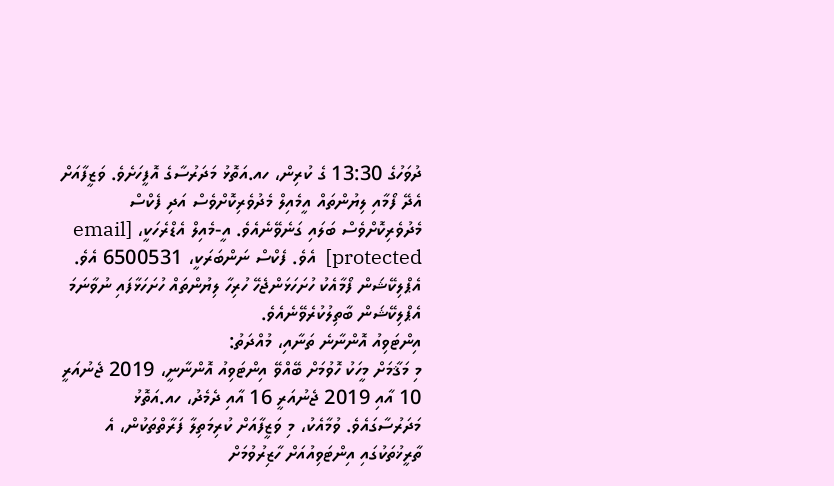ދުވަހުގެ 13:30 ގެ ކުރިން، ހއ.އަތޮޅު މަދަރުސާގެ އޮފީހަށެވެ. ވަޒީފާއަށް އެދޭ ފޯމާއި ލިޔުންތައް އީމެއިލް މެދުވެރިކޮށްވެސް އަދި ފެކްސް މެދުވެރިކޮށްވެސް ބަލައި ގަނެވޭނެއެވެ. އީ-މެއިލް އެޑްރެހަކީ، [email protected]  އެވެ. ފެކްސް ނަންބަރަކީ، 6500531 އެވެ. އެޕްލިކޭޝަން ފޯމާއެކު ހުށަހަޅަންޖެހޭ ހުރިހާ ލިޔުންތައް ހުށަހަޅާފައި ނުވާނަމަ އެޕްލިކޭޝަން ބާތިލުކުރެވޭނެއެވެ.
އިންޓަވިއު އޮންނާނެ ތަނާއި، މުއްދަތު:
މި މަޤާމަށް މީހަކު ހޮވުމަށް ބޭއްވޭ އިންޓަވިއު އޮންނާނީ، 2019 ޖެނުއަރީ 10 އާއި 2019 ޖެނުއަރީ 16 އާއި ދެމެދު، ހއ.އަތޮޅު މަދަރުސާގައެވެ. ވުމާއެކު، މި ވަޒީފާއަށް ކުރިމަތިލާ ފަރާތްތަކުން، އެ ތާރީޚުތަކުގައި އިންޓަވިއުއަށް ހާޒިރުވުމަށް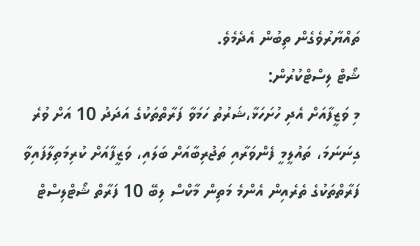ތައްޔާރުވެގެން ތިބުން އެދެމެވެ.
ޝޯޓް ލިސްޓްކުރުން:
މި ވަޒީފާއަށް އެދި ހުށަހަޅާ،ޝަރުތު ހަމަވާ ފަރާތްތަކުގެ އަދަދު 10 އަށް ވުރެ ގިނަނަމަ، ތައުލީމީ ފެންވަރާއި ތަޖުރިބާއަށް ބަލައި، ވަޒީފާއަށް ކުރިމަތިލާފައިވާ ފަރާތްތަކުގެ ތެރެއިން އެންމެ މަތިން މާކްސް ލިބޭ 10 ފަރާތް ޝޯޓްލިސްޓް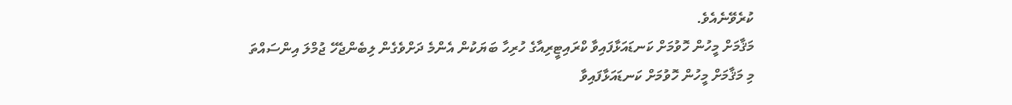ކުރެވޭނެއެވެ.
މަޤާމަށް މީހުން ހޮވުމަށް ކަނޑައަޅާފައިވާ ކްރައިޓީރިއާގެ ހުރިހާ ބަޔަކުން އެންމެ ދަށްވެގެން ލިބެންޖެހޭ ޖުމްލަ އިންސައްތަ
މި މަޤާމަށް މީހުން ހޮވުމަށް ކަނޑައަޅާފައިވާ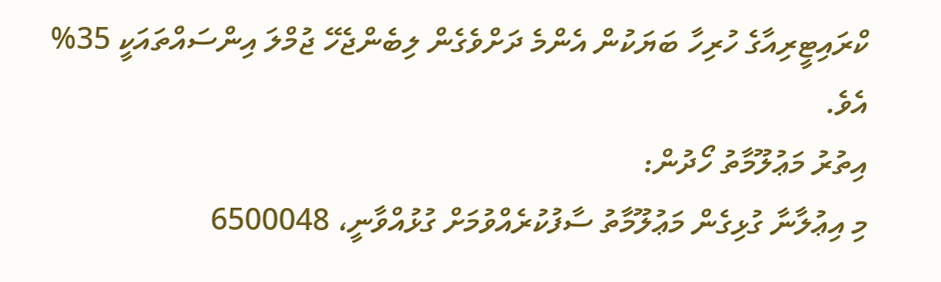ކްރައިޓީރިއާގެ ހުރިހާ ބަޔަކުން އެންމެ ދަށްވެގެން ލިބެންޖެހޭ ޖުމްލަ އިންސައްތައަކީ 35% އެވެ.
އިތުރު މަޢުލޫމާތު ހޯދުން:
މި އިޢުލާނާ ގުޅިގެން މަޢުލޫމާތު ސާފުކުރެއްވުމަށް ގުޅުއްވާނީ، 6500048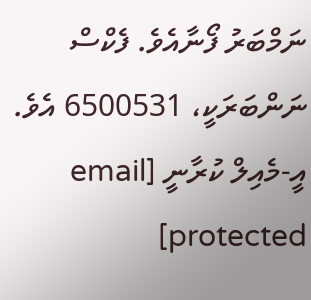ނަމްބަރު ފޯނާއެވެ. ފެކްސް ނަންބަރަކީ، 6500531 އެވެ. އީ-މެއިލް ކުރާނީ [email protected]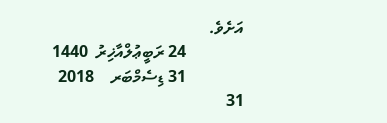އަށެވެ.
              24 ރަބީޢުލްއާޚިރު  1440
              31 ޑިސެމްބަރ    2018
31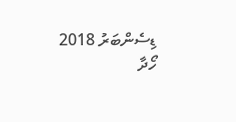ޑިސެންބަރު 2018
ހޯދާ